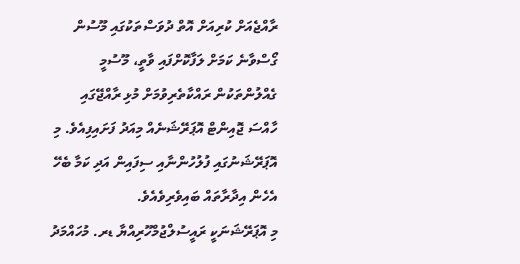ރާއްޖެއަށް ކުރިއަށް އޮތް ދުވަސްތަކުގައި މޫސުން ގޯސްވާނެ ކަމަށް ލަފާކޮށްފައި ވާތީ، މޫސުމީ ގެއްލުންތަކުން ރައްކާތެރިވުމަށް މުޅި ރާއްޖޭގައި ހާއްސަ ޖޮއިންޓް އޮޕަރޭޝަނެއް މިއަދު ފަށައިފިއެވެ. މި އޮޕަރޭޝަނުގައި ފުލުހުންނާއި ސިފައިން އަދި ކަމާ ބެހޭ އެހެން އިދާރާތައް ބައިވެރިވެއެވެ.
މި އޮޕަރޭޝަނަކީ ރައީސުލްޖުމްހޫރިއްޔާ ޑރ. މުހައްމަދު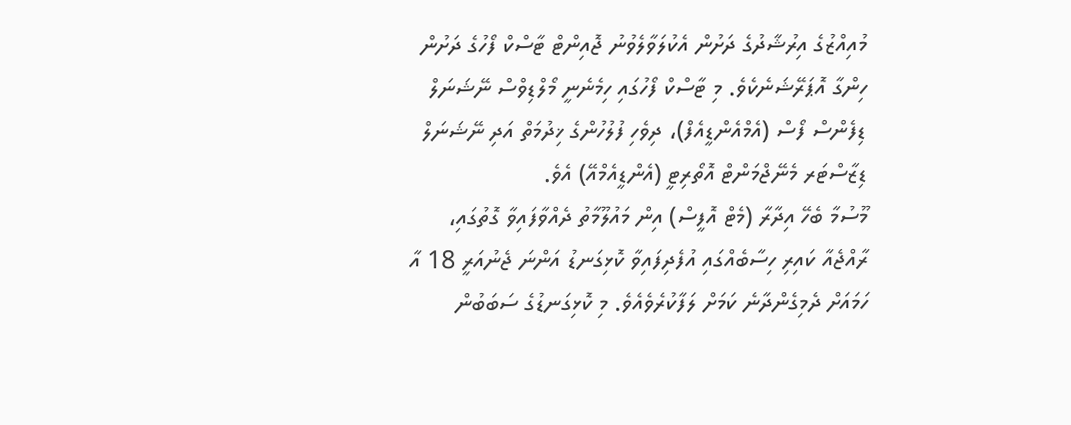މުއިއްޒުގެ އިރުޝާދުގެ ދަށުން އެކުލަވާލެވުނު ޖޮއިންޓް ޓާސްކް ފޯހުގެ ދަށުން ހިންގާ އޮޕަރޭޝަނެކެވެ. މި ޓާސްކް ފޯހުގައި ހިމެނެނީ މޯލްޑިވްސް ނޭޝަނަލް ޑިފެންސް ފޯސް (އެމްއެންޑީއެފް)، ދިވެހި ފުލުހުންގެ ޚިދުމަތް އަދި ނޭޝަނަލް ޑިޒާސްޓަރ މެނޭޖްމަންޓް އޮތޯރިޓީ (އެންޑީއެމްއޭ) އެވެ.
މޫސުމާ ބެހޭ އިދާރާ (މެޓް އޮފީސް) އިން މައުލޫމާތު ދެއްވާފައިވާ ގޮތުގައި، ރާއްޖެއާ ކައިރި ހިސާބެއްގައި އުފެދިފައިވާ ކޮޅިގަނޑު އަންނަ ޖެނުއަރީ 18 އާ ހަމައަށް ދެމިގެންދާނެ ކަމަށް ލަފާކުރެވެއެވެ. މި ކޮޅިގަނޑުގެ ސަބަބުން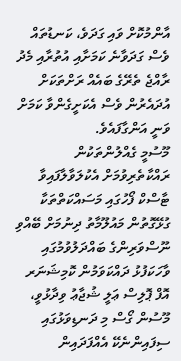އާންމުކޮށް ވައި ގަދަވެ، ކަނޑުތައް ވެސް ގަދަވާނެ ކަމަށާއި އުތުރާއި މެދު ރާއްޖެ ތެރޭގެ ބައެއް ރަށްތަކަށް އުދައެރުން ވެސް އެކަށީގެންވާ ކަމަށް ވަނީ އަންގާފައެވެ.
މޫސުމީ ގެއްލުންތަކުން ރައްކާތެރިވުމަށް އެކުލަވާލާފައިވާ ޓާސްކް ފޯހުގައި މަސައްކަތްތަކާ ގުޅޭގޮތުން މައުލޫމާތު ދިނުމަށް ބޭއްވި ނޫސްވަރިންގެ ބައްދަލުވުމުގައި ވާހަކަފުޅު ދައްކަވަމުން ކޮމިޝަނަރ އޮފް ޕޮލިސް ޢަލީ ޝުޖާޢު ވިދާޅުވީ، މޫސުން ގޯސް މި ދަނޑިވަޅުގައި ސިފައިންނެކޭ އެއްފަދައިން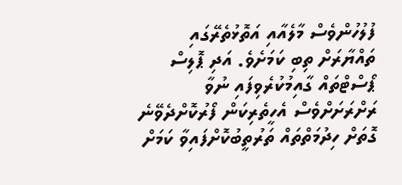ފުލުހުންވެސް މާލެއާއި އަތޮޅުތެރޭގައި ތައްޔާރަށް ތިބި ކަމަށެވެ. އަދި ޕޮލިސް ޕޯސްޓްތައް ގާއިމުކުރެވިފައި ނުވާ ރަށްރަށަށްވެސް އެހީތެރިކަން ފޯރުކޮށްދެވޭނެ ގޮތަށް ހިދުމަތްތައް ތަރުތީބުކޮށްފައިވާ ކަމަށް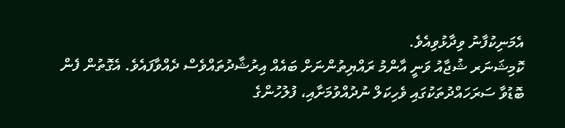އެމަނިކުފާނު ވިދާޅުވިއެވެ.
ކޮމިޝަނަރ ޝުޖާއު ވަނީ އާންމު ރައްޔިތުންނަށް ބައެއް އިރުޝާދުތައްވެސް ދެއްވާފައެވެ. އެގޮތުން ފެން ބޮޑުވާ ސަރަހައްދުތަކުގައި ވެހިކަލް ނުދުއްވުމަށާއި، ފުލުހުންގެ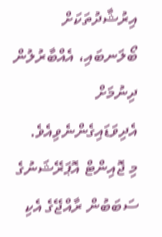އިރުޝާދުތަކަށް ބޯލަނބައި، އެއްބާރުލުން ދިނުމަށް އެދިވަޑައިގެންނެވިއެވެ.
މި ޖޮއިންޓް އޮޕަރޭޝަނުގެ ސަބަބުން ރާއްޖޭގެ އެކި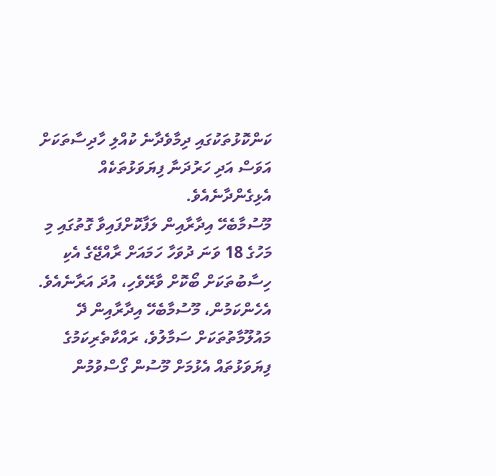ކަންކޮޅުތަކުގައި ދިމާވެދާނެ ކުއްލި ހާދިސާތަކަށް އަވަސް އަދި ހަރުދަނާ ފިޔަވަޅުތަކެއް އެޅިގެންދާނެއެވެ.
މޫސުމާބެހޭ އިދާރާއިން ލަފާކޮށްފައިވާ ގޮތުގައި މި މަހުގެ 18 ވަނަ ދުވަހާ ހަމައަށް ރާއްޖޭގެ އެކި ހިސާބުތަކަށް ބޯކޮށް ވާރޭވެހި، އުދަ އަރާނެއެވެ. އެހެންކަމުން، މޫސުމާބެހޭ އިދާރާއިން ދޭ މައުލޫމާތުތަކަށް ސަމާލުވެ، ރައްކާތެރިކަމުގެ ފިޔަވަޅުތައް އެޅުމަށް މޫސުން ގޯސްވުމުން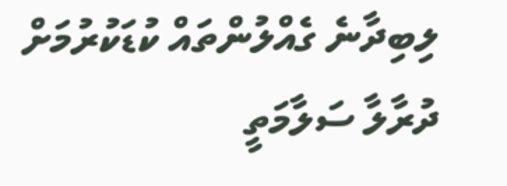ލިބިދާނެ ގެއްލުންތައް ކުޑަކުރުމަށް ދުރާލާ ސަލާމަތީ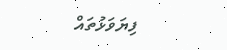ފިޔަވަޅުތައް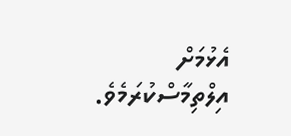އެޅުމަށް އިލްތިމާސްކުރަމެވެ.